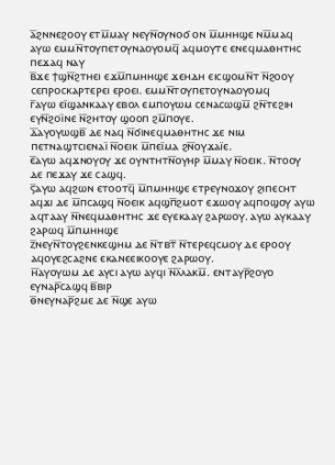ⲁ̅ϩⲛⲛⲉϩⲟⲟⲩ ⲉⲧⲙ̅ⲙⲁⲩ ⲛⲉⲩⲛ̅ⲟⲩⲛⲟϭ ⲟⲛ ⲙ̅ⲙⲏⲏϣⲉ ⲛⲙ̅ⲙⲁϥ ⲁⲩⲱ ⲉⲙⲙⲛ̅ⲧⲟⲩⲡⲉⲧⲟⲩⲛⲁⲟⲩⲟⲙϥ̅ ⲁϥⲙⲟⲩⲧⲉ ⲉⲛⲉϥⲙⲁⲑⲏⲧⲏⲥ ⲡⲉϫⲁϥ ⲛⲁⲩ
ⲃ̅ϫⲉ ϯϣⲛ̅ϩⲧⲏⲉⲓ ⲉϫⲙ̅ⲡⲙⲏⲏϣⲉ ϫⲉⲏⲇⲏ ⲉⲓⲥϣⲟⲙⲛ̅ⲧ ⲛ̅ϩⲟⲟⲩ ⲥⲉⲡⲣⲟⲥⲕⲁⲣⲧⲉⲣⲉⲓ ⲉⲣⲟⲉⲓ. ⲉⲙⲙⲛ̅ⲧⲟⲩⲡⲉⲧⲟⲩⲛⲁⲟⲩⲟⲙϥ
ⲅ̅ⲁⲩⲱ ⲉⲓ̈ϣⲁⲛⲕⲁⲁⲩ ⲉⲃⲟⲗ ⲉⲙⲡⲟⲩⲱⲙ ⲥⲉⲛⲁⲥⲱϣⲙ̅ ϩⲛ̅ⲧⲉϩⲓⲏ ⲉⲩⲛ̅ϩⲟⲓ̈ⲛⲉ ⲛ̅ϩⲏⲧⲟⲩ ϣⲟⲟⲡ ϩⲙ̅ⲡⲟⲩⲉ.
ⲇ̅ⲁⲩⲟⲩⲱϣⲃ̅ ⲇⲉ ⲛⲁϥ ⲛ̅ϭⲓⲛⲉϥⲙⲁⲑⲏⲧⲏⲥ ϫⲉ ⲛⲓⲙ ⲡⲉⲧⲛⲁϣⲧⲥⲓⲉⲛⲁⲓ̈ ⲛ̅ⲟⲉⲓⲕ ⲙ̅ⲡⲉⲓ̈ⲙⲁ ϩⲛ̅ⲟⲩϫⲁⲓ̈ⲉ.
ⲉ̅ⲁⲩⲱ ⲁϥϫⲛⲟⲩⲟⲩ ϫⲉ ⲟⲩⲛⲧⲏⲧⲛ̅ⲟⲩⲏⲣ ⲙ̅ⲙⲁⲩ ⲛ̅ⲟⲉⲓⲕ. ⲛ̅ⲧⲟⲟⲩ ⲇⲉ ⲡⲉϫⲁⲩ ϫⲉ ⲥⲁϣϥ.
ⲋ̅ⲁⲩⲱ ⲁϥϩⲱⲛ ⲉⲧⲟⲟⲧϥ̅ ⲙ̅ⲡⲙⲏⲏϣⲉ ⲉⲧⲣⲉⲩⲛⲟϫⲟⲩ ϩⲓⲡⲉⲥⲏⲧ ⲁϥϫⲓ ⲇⲉ ⲙ̅ⲡⲥⲁϣϥ ⲛ̅ⲟⲉⲓⲕ ⲁϥϣⲡ̅ϩⲙⲟⲧ ⲉϫⲱⲟⲩ ⲁϥⲡⲟϣⲟⲩ ⲁⲩⲱ ⲁϥⲧⲁⲁⲩ ⲛ̅ⲛⲉϥⲙⲁⲑⲏⲧⲏⲥ ϫⲉ ⲉⲩⲉⲕⲁⲁⲩ ϩⲁⲣⲱⲟⲩ. ⲁⲩⲱ ⲁⲩⲕⲁⲁⲩ ϩⲁⲣⲱϥ ⲙ̅ⲡⲙⲏⲏϣⲉ
ⲍ̅ⲛⲉⲩⲛ̅ⲧⲟⲩϩⲉⲛⲕⲉϣⲏⲙ ⲇⲉ ⲛ̅ⲧⲃⲧ̅ ⲛ̅ⲧⲉⲣⲉϥⲥⲙⲟⲩ ⲇⲉ ⲉⲣⲟⲟⲩ ⲁϥⲟⲩⲉϩⲥⲁϩⲛⲉ ⲉⲕⲁⲛⲉⲉⲓⲕⲟⲟⲩⲉ ϩⲁⲣⲱⲟⲩ.
ⲏ̅ⲁⲩⲟⲩⲱⲙ ⲇⲉ ⲁⲩⲥⲓ ⲁⲩⲱ ⲁⲩϥⲓ ⲛ̅ⲗ̅ⲗⲁⲕⲙ̅. ⲉⲛⲧⲁⲩⲣ̅ϩⲟⲩⲟ ⲉⲩⲛⲁⲣ̅ⲥⲁϣϥ ⲃ̅ⲃⲓⲣ
ⲑ̅ⲛⲉⲩⲛⲁⲣ̅ϩⲙⲉ ⲇⲉ ⲛ̅ϣⲉ ⲁⲩⲱ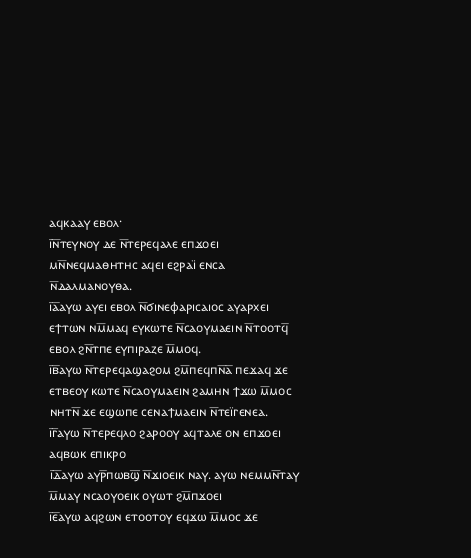ⲁϥⲕⲁⲁⲩ ⲉⲃⲟⲗ·
ⲓ̅ⲛ̅ⲧⲉⲩⲛⲟⲩ ⲇⲉ ⲛ̅ⲧⲉⲣⲉϥⲁⲗⲉ ⲉⲡϫⲟⲉⲓ ⲙⲛ̅ⲛⲉϥⲙⲁⲑⲏⲧⲏⲥ ⲁϥⲉⲓ ⲉϩⲣⲁⲓ̈ ⲉⲛⲥⲁ ⲛ̅ⲇⲁⲗⲙⲁⲛⲟⲩⲑⲁ.
ⲓ̅ⲁ̅ⲁⲩⲱ ⲁⲩⲉⲓ ⲉⲃⲟⲗ ⲛ̅ϭⲓⲛⲉⲫⲁⲣⲓⲥⲁⲓⲟⲥ ⲁⲩⲁⲣⲭⲉⲓ ⲉϯⲧⲱⲛ ⲛⲙ̅ⲙⲁϥ ⲉⲩⲕⲱⲧⲉ ⲛ̅ⲥⲁⲟⲩⲙⲁⲉⲓⲛ ⲛ̅ⲧⲟⲟⲧϥ̅ ⲉⲃⲟⲗ ϩⲛ̅ⲧⲡⲉ ⲉⲩⲡⲓⲣⲁⲍⲉ ⲙ̅ⲙⲟϥ.
ⲓ̅ⲃ̅ⲁⲩⲱ ⲛ̅ⲧⲉⲣⲉϥⲁϣⲁϩⲟⲙ ϩⲙ̅ⲡⲉϥⲡⲛ̅ⲁ̅ ⲡⲉϫⲁϥ ϫⲉ ⲉⲧⲃⲉⲟⲩ ⲕⲱⲧⲉ ⲛ̅ⲥⲁⲟⲩⲙⲁⲉⲓⲛ ϩⲁⲙⲏⲛ ϯϫⲱ ⲙ̅ⲙⲟⲥ ⲛⲏⲧⲛ̅ ϫⲉ ⲉϣⲱⲡⲉ ⲥⲉⲛⲁϯⲙⲁⲉⲓⲛ ⲛ̅ⲧⲉⲓ̈ⲅⲉⲛⲉⲁ.
ⲓ̅ⲅ̅ⲁⲩⲱ ⲛ̅ⲧⲉⲣⲉϥⲗⲟ ϩⲁⲣⲟⲟⲩ ⲁϥⲧⲁⲗⲉ ⲟⲛ ⲉⲡϫⲟⲉⲓ ⲁϥⲃⲱⲕ ⲉⲡⲓⲕⲣⲟ
ⲓ̅ⲇ̅ⲁⲩⲱ ⲁⲩⲣ̅ⲡⲱⲃϣ̅ ⲛ̅ϫⲓⲟⲉⲓⲕ ⲛⲁⲩ. ⲁⲩⲱ ⲛⲉⲙⲙⲛ̅ⲧⲁⲩ ⲙ̅ⲙⲁⲩ ⲛⲥⲁⲟⲩⲟⲉⲓⲕ ⲟⲩⲱⲧ ϩⲙ̅ⲡϫⲟⲉⲓ
ⲓ̅ⲉ̅ⲁⲩⲱ ⲁϥϩⲱⲛ ⲉⲧⲟⲟⲧⲟⲩ ⲉϥϫⲱ ⲙ̅ⲙⲟⲥ ϫⲉ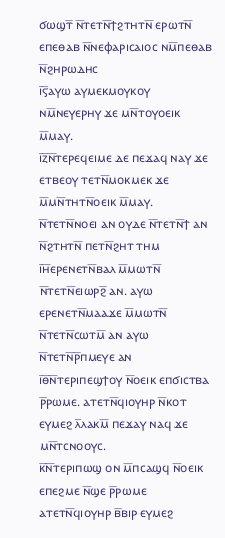ϭⲱϣⲧ̅ ⲛ̅ⲧⲉⲧⲛ̅ϯϩⲧⲏⲧⲛ̅ ⲉⲣⲱⲧⲛ̅ ⲉⲡⲉⲑⲁⲃ ⲛ̅ⲛⲉⲫⲁⲣⲓⲥⲁⲓⲟⲥ ⲛⲙ̅ⲡⲉⲑⲁⲃ ⲛ̅ϩⲏⲣⲱⲇⲏⲥ
ⲓ̅ⲋ̅ⲁⲩⲱ ⲁⲩⲙⲉⲕⲙⲟⲩⲕⲟⲩ ⲛⲙ̅ⲛⲉⲩⲉⲣⲏⲩ ϫⲉ ⲙⲛ̅ⲧⲟⲩⲟⲉⲓⲕ ⲙ̅ⲙⲁⲩ.
ⲓ̅ⲍ̅ⲛ̅ⲧⲉⲣⲉϥⲉⲓⲙⲉ ⲇⲉ ⲡⲉϫⲁϥ ⲛⲁⲩ ϫⲉ ⲉⲧⲃⲉⲟⲩ ⲧⲉⲧⲛ̅ⲙⲟⲕⲙⲉⲕ ϫⲉ ⲙ̅ⲙⲛ̅ⲧⲏⲧⲛ̅ⲟⲉⲓⲕ ⲙ̅ⲙⲁⲩ. ⲛ̅ⲧⲉⲧⲛ̅ⲛⲟⲉⲓ ⲁⲛ ⲟⲩⲇⲉ ⲛ̅ⲧⲉⲧⲛ̅ϯ ⲁⲛ ⲛ̅ϩⲧⲏⲧⲛ̅ ⲡⲉⲧⲛ̅ϩⲏⲧ ⲧⲏⲙ
ⲓ̅ⲏ̅ⲉⲣⲉⲛⲉⲧⲛ̅ⲃⲁⲗ ⲙ̅ⲙⲱⲧⲛ̅ ⲛ̅ⲧⲉⲧⲛ̅ⲉⲓⲱⲣϩ̅ ⲁⲛ. ⲁⲩⲱ ⲉⲣⲉⲛⲉⲧⲛ̅ⲙⲁⲁϫⲉ ⲙ̅ⲙⲱⲧⲛ̅ ⲛ̅ⲧⲉⲧⲛ̅ⲥⲱⲧⲙ̅ ⲁⲛ ⲁⲩⲱ ⲛ̅ⲧⲉⲧⲛ̅ⲣ̅ⲡⲙⲉⲩⲉ ⲁⲛ
ⲓ̅ⲑ̅ⲛ̅ⲧⲉⲣⲓⲡⲉϣϯⲟⲩ ⲛ̅ⲟⲉⲓⲕ ⲉⲡϭⲓⲥⲧⲃⲁ ⲣ̅ⲣⲱⲙⲉ. ⲁⲧⲉⲧⲛ̅ϥⲓⲟⲩⲏⲣ ⲛ̅ⲕⲟⲧ ⲉⲩⲙⲉϩ ⲗ̅ⲗⲁⲕⲙ̅ ⲡⲉϫⲁⲩ ⲛⲁϥ ϫⲉ ⲙⲛ̅ⲧⲥⲛⲟⲟⲩⲥ.
ⲕ̅ⲛ̅ⲧⲉⲣⲓⲡⲱϣ ⲟⲛ ⲙ̅ⲡⲥⲁϣϥ ⲛ̅ⲟⲉⲓⲕ ⲉⲡⲉϩⲙⲉ ⲛ̅ϣⲉ ⲣ̅ⲣⲱⲙⲉ ⲁⲧⲉⲧⲛ̅ϥⲓⲟⲩⲏⲣ ⲃ̅ⲃⲓⲣ ⲉⲩⲙⲉϩ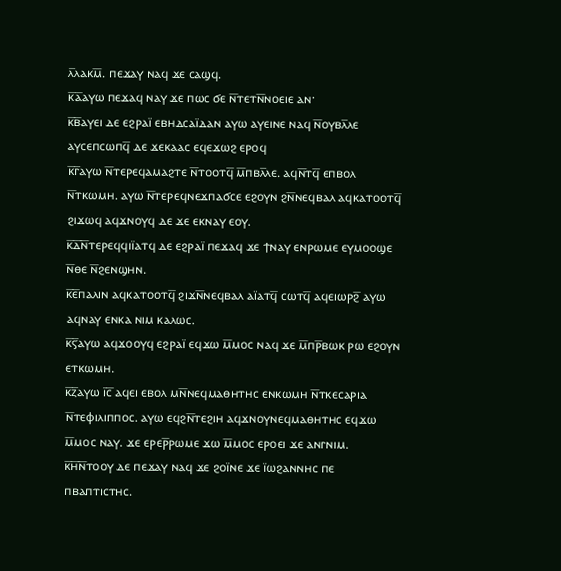ⲗ̅ⲗⲁⲕⲙ̅. ⲡⲉϫⲁⲩ ⲛⲁϥ ϫⲉ ⲥⲁϣϥ.
ⲕ̅ⲁ̅ⲁⲩⲱ ⲡⲉϫⲁϥ ⲛⲁⲩ ϫⲉ ⲡⲱⲥ ϭⲉ ⲛ̅ⲧⲉⲧⲛ̅ⲛⲟⲉⲓⲉ ⲁⲛ·
ⲕ̅ⲃ̅ⲁⲩⲉⲓ ⲇⲉ ⲉϩⲣⲁⲓ̈ ⲉⲃⲏⲇⲥⲁⲓ̈ⲇⲁⲛ ⲁⲩⲱ ⲁⲩⲉⲓⲛⲉ ⲛⲁϥ ⲛ̅ⲟⲩⲃⲗ̅ⲗⲉ ⲁⲩⲥⲉⲡⲥⲱⲡϥ̅ ⲇⲉ ϫⲉⲕⲁⲁⲥ ⲉϥⲉϫⲱϩ ⲉⲣⲟϥ
ⲕ̅ⲅ̅ⲁⲩⲱ ⲛ̅ⲧⲉⲣⲉϥⲁⲙⲁϩⲧⲉ ⲛ̅ⲧⲟⲟⲧϥ̅ ⲙ̅ⲡⲃⲗ̅ⲗⲉ. ⲁϥⲛ̅ⲧϥ̅ ⲉⲡⲃⲟⲗ ⲛ̅ⲧⲕⲱⲙⲏ. ⲁⲩⲱ ⲛ̅ⲧⲉⲣⲉϥⲛⲉϫⲡⲁϭⲥⲉ ⲉϩⲟⲩⲛ ϩⲛ̅ⲛⲉϥⲃⲁⲗ ⲁϥⲕⲁⲧⲟⲟⲧϥ̅ ϩⲓϫⲱϥ ⲁϥϫⲛⲟⲩϥ ⲇⲉ ϫⲉ ⲉⲕⲛⲁⲩ ⲉⲟⲩ.
ⲕ̅ⲇ̅ⲛ̅ⲧⲉⲣⲉϥϥⲓⲓ̈ⲁⲧϥ ⲇⲉ ⲉϩⲣⲁⲓ̈ ⲡⲉϫⲁϥ ϫⲉ ϯⲛⲁⲩ ⲉⲛⲣⲱⲙⲉ ⲉⲩⲙⲟⲟϣⲉ ⲛ̅ⲑⲉ ⲛ̅ϩⲉⲛϣⲏⲛ.
ⲕ̅ⲉ̅ⲡⲁⲗⲓⲛ ⲁϥⲕⲁⲧⲟⲟⲧϥ̅ ϩⲓϫⲛ̅ⲛⲉϥⲃⲁⲗ ⲁⲓ̈ⲁⲧϥ̅ ⲥⲱⲧϥ̅ ⲁϥⲉⲓⲱⲣϩ̅ ⲁⲩⲱ ⲁϥⲛⲁⲩ ⲉⲛⲕⲁ ⲛⲓⲙ ⲕⲁⲗⲱⲥ.
ⲕ̅ⲋ̅ⲁⲩⲱ ⲁϥϫⲟⲟⲩϥ ⲉϩⲣⲁⲓ̈ ⲉϥϫⲱ ⲙ̅ⲙⲟⲥ ⲛⲁϥ ϫⲉ ⲙ̅ⲡⲣ̅ⲃⲱⲕ ⲣⲱ ⲉϩⲟⲩⲛ ⲉⲧⲕⲱⲙⲏ.
ⲕ̅ⲍ̅ⲁⲩⲱ ⲓ̅ⲥ̅ ⲁϥⲉⲓ ⲉⲃⲟⲗ ⲙⲛ̅ⲛⲉϥⲙⲁⲑⲏⲧⲏⲥ ⲉⲛⲕⲱⲙⲏ ⲛ̅ⲧⲕⲉⲥⲁⲣⲓⲁ ⲛ̅ⲧⲉⲫⲓⲗⲓⲡⲡⲟⲥ. ⲁⲩⲱ ⲉϥϩⲛ̅ⲧⲉϩⲓⲏ ⲁϥϫⲛⲟⲩⲛⲉϥⲙⲁⲑⲏⲧⲏⲥ ⲉϥϫⲱ ⲙ̅ⲙⲟⲥ ⲛⲁⲩ. ϫⲉ ⲉⲣⲉⲣ̅ⲣⲱⲙⲉ ϫⲱ ⲙ̅ⲙⲟⲥ ⲉⲣⲟⲉⲓ ϫⲉ ⲁⲛⲅⲛⲓⲙ.
ⲕ̅ⲏ̅ⲛ̅ⲧⲟⲟⲩ ⲇⲉ ⲡⲉϫⲁⲩ ⲛⲁϥ ϫⲉ ϩⲟⲓ̈ⲛⲉ ϫⲉ ⲓ̈ⲱϩⲁⲛⲛⲏⲥ ⲡⲉ ⲡⲃⲁⲡⲧⲓⲥⲧⲏⲥ.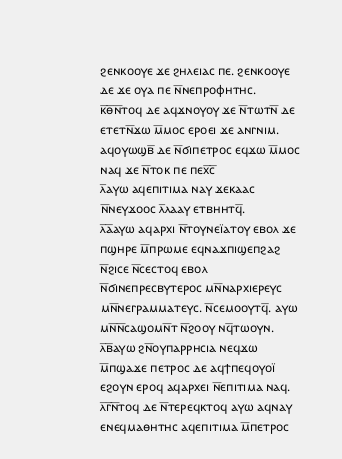ϩⲉⲛⲕⲟⲟⲩⲉ ϫⲉ ϩⲏⲗⲉⲓⲁⲥ ⲡⲉ. ϩⲉⲛⲕⲟⲟⲩⲉ ⲇⲉ ϫⲉ ⲟⲩⲁ ⲡⲉ ⲛ̅ⲛⲉⲡⲣⲟⲫⲏⲧⲏⲥ.
ⲕ̅ⲑ̅ⲛ̅ⲧⲟϥ ⲇⲉ ⲁϥϫⲛⲟⲩⲟⲩ ϫⲉ ⲛ̅ⲧⲱⲧⲛ̅ ⲇⲉ ⲉⲧⲉⲧⲛ̅ϫⲱ ⲙ̅ⲙⲟⲥ ⲉⲣⲟⲉⲓ ϫⲉ ⲁⲛⲅⲛⲓⲙ. ⲁϥⲟⲩⲱϣⲃ̅ ⲇⲉ ⲛ̅ϭⲓⲡⲉⲧⲣⲟⲥ ⲉϥϫⲱ ⲙ̅ⲙⲟⲥ ⲛⲁϥ ϫⲉ ⲛ̅ⲧⲟⲕ ⲡⲉ ⲡⲉⲭ̅ⲥ̅
ⲗ̅ⲁⲩⲱ ⲁϥⲉⲡⲓⲧⲓⲙⲁ ⲛⲁⲩ ϫⲉⲕⲁⲁⲥ ⲛ̅ⲛⲉⲩϫⲟⲟⲥ ⲗ̅ⲗⲁⲁⲩ ⲉⲧⲃⲏⲏⲧϥ̅.
ⲗ̅ⲁ̅ⲁⲩⲱ ⲁϥⲁⲣⲭⲓ ⲛ̅ⲧⲟⲩⲛⲉⲓ̈ⲁⲧⲟⲩ ⲉⲃⲟⲗ ϫⲉ ⲡϣⲏⲣⲉ ⲙ̅ⲡⲣⲱⲙⲉ ⲉϥⲛⲁϫⲡⲓϣⲉⲡϩⲁϩ ⲛ̅ϩⲓⲥⲉ ⲛ̅ⲥⲉⲥⲧⲟϥ ⲉⲃⲟⲗ ⲛ̅ϭⲓⲛⲉⲡⲣⲉⲥⲃⲩⲧⲉⲣⲟⲥ ⲙⲛ̅ⲛⲁⲣⲭⲓⲉⲣⲉⲩⲥ ⲙⲛ̅ⲛⲉⲅⲣⲁⲙⲙⲁⲧⲉⲩⲥ. ⲛ̅ⲥⲉⲙⲟⲟⲩⲧϥ̅. ⲁⲩⲱ ⲙⲛ̅ⲛ̅ⲥⲁϣⲟⲙⲛ̅ⲧ ⲛ̅ϩⲟⲟⲩ ⲛϥ̅ⲧⲱⲟⲩⲛ.
ⲗ̅ⲃ̅ⲁⲩⲱ ϩⲛ̅ⲟⲩⲡⲁⲣⲣⲏⲥⲓⲁ ⲛⲉϥϫⲱ ⲙ̅ⲡϣⲁϫⲉ ⲡⲉⲧⲣⲟⲥ ⲇⲉ ⲁϥϯⲡⲉϥⲟⲩⲟⲓ̈ ⲉϩⲟⲩⲛ ⲉⲣⲟϥ ⲁϥⲁⲣⲭⲉⲓ ⲛ̅ⲉⲡⲓⲧⲓⲙⲁ ⲛⲁϥ.
ⲗ̅ⲅ̅ⲛ̅ⲧⲟϥ ⲇⲉ ⲛ̅ⲧⲉⲣⲉϥⲕⲧⲟϥ ⲁⲩⲱ ⲁϥⲛⲁⲩ ⲉⲛⲉϥⲙⲁⲑⲏⲧⲏⲥ ⲁϥⲉⲡⲓⲧⲓⲙⲁ ⲙ̅ⲡⲉⲧⲣⲟⲥ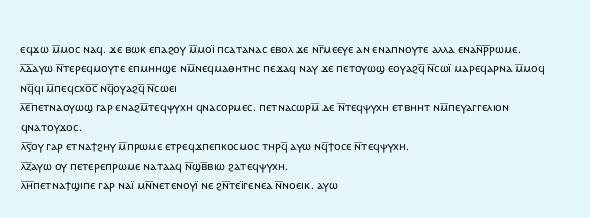ⲉϥϫⲱ ⲙ̅ⲙⲟⲥ ⲛⲁϥ. ϫⲉ ⲃⲱⲕ ⲉⲡⲁϩⲟⲩ ⲙ̅ⲙⲟⲓ̈ ⲡⲥⲁⲧⲁⲛⲁⲥ ⲉⲃⲟⲗ ϫⲉ ⲛⲅ̅ⲙⲉⲉⲩⲉ ⲁⲛ ⲉⲛⲁⲡⲛⲟⲩⲧⲉ ⲁⲗⲗⲁ ⲉⲛⲁⲛ̅ⲣ̅ⲣⲱⲙⲉ.
ⲗ̅ⲇ̅ⲁⲩⲱ ⲛ̅ⲧⲉⲣⲉϥⲙⲟⲩⲧⲉ ⲉⲡⲙⲏⲏϣⲉ ⲛⲙ̅ⲛⲉϥⲙⲁⲑⲏⲧⲏⲥ ⲡⲉϫⲁϥ ⲛⲁⲩ ϫⲉ ⲡⲉⲧⲟⲩⲱϣ ⲉⲟⲩⲁϩϥ̅ ⲛ̅ⲥⲱⲓ̈ ⲙⲁⲣⲉϥⲁⲣⲛⲁ ⲙ̅ⲙⲟϥ ⲛϥ̅ϥⲓ ⲙ̅ⲡⲉϥⲥxⲟ̅ⲥ̅ ⲛϥ̅ⲟⲩⲁϩϥ̅ ⲛ̅ⲥⲱⲉⲓ
ⲗ̅ⲉ̅ⲡⲉⲧⲛⲁⲟⲩⲱϣ ⲅⲁⲣ ⲉⲛⲁϩⲙ̅ⲧⲉϥⲯⲩⲭⲏ ϥⲛⲁⲥⲟⲣⲙⲉⲥ. ⲡⲉⲧⲛⲁⲥⲱⲣⲙ̅ ⲇⲉ ⲛ̅ⲧⲉϥⲯⲩⲭⲏ ⲉⲧⲃⲏⲏⲧ ⲛⲙ̅ⲡⲉⲩⲁⲅⲅⲉⲗⲓⲟⲛ ϥⲛⲁⲧⲟⲩϫⲟⲥ.
ⲗ̅ⲋ̅ⲟⲩ ⲅⲁⲣ ⲉⲧⲛⲁϯϩⲏⲩ ⲙ̅ⲡⲣⲱⲙⲉ ⲉⲧⲣⲉϥϫⲡⲉⲡⲕⲟⲥⲙⲟⲥ ⲧⲏⲣϥ̅ ⲁⲩⲱ ⲛϥ̅ϯⲟⲥⲉ ⲛ̅ⲧⲉϥⲯⲩⲭⲏ.
ⲗ̅ⲍ̅ⲁⲩⲱ ⲟⲩ ⲡⲉⲧⲉⲣⲉⲡⲣⲱⲙⲉ ⲛⲁⲧⲁⲁϥ ⲛ̅ϣⲃ̅ⲃⲓⲱ ϩⲁⲧⲉϥⲯⲩⲭⲏ.
ⲗ̅ⲏ̅ⲡⲉⲧⲛⲁϯϣⲓⲡⲉ ⲅⲁⲣ ⲛⲁⲓ̈ ⲙⲛ̅ⲛⲉⲧⲉⲛⲟⲩⲓ̈ ⲛⲉ ϩⲛ̅ⲧⲉⲓ̈ⲅⲉⲛⲉⲁ ⲛ̅ⲛⲟⲉⲓⲕ. ⲁⲩⲱ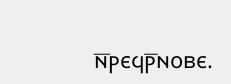ⲛ̅ⲣⲉϥⲣ̅ⲛⲟⲃⲉ.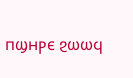ⲡϣⲏⲣⲉ ϩⲱⲱϥ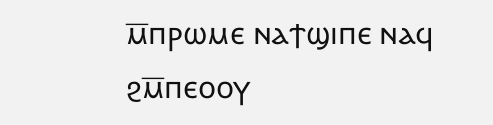ⲙ̅ⲡⲣⲱⲙⲉ ⲛⲁϯϣⲓⲡⲉ ⲛⲁϥ ϩⲙ̅ⲡⲉⲟⲟⲩ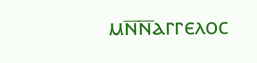ⲙⲛ̅ⲛ̅ⲁⲅⲅⲉⲗⲟⲥ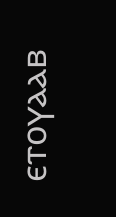ⲉⲧⲟⲩⲁⲁⲃ